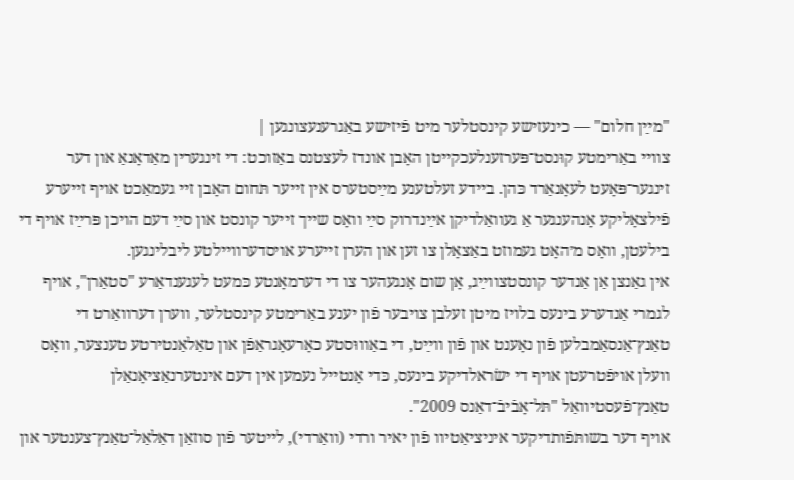"מײַן חלום" — כינעזישע קינסטלער מיט פֿיזישע באַגרענעצונגען |
צוויי באַרימטע קוּנסט־פּערזענלעכקייטן האָבן אונדז לעצטנס באַזוכט: די זינגערין מאַדאָנאַ און דער זינגער־פּאָעט לעאָנאַרד כּהן. ביידע זעלטענע מײַסטערס אין זייער תּחום האָבן זיי געמאַכט אויף זייערע פֿילצאָליקע אָנהענגער אַ געוואַלדיקן אײַנדרוק סײַ וואָס שייך זייער קונסט און סײַ דעם הויכן פּרײַז אויף די בילעטן, וואָס מ׳האָט געמוזט באַצאָלן צו זען און הערן זייערע אויסדערוויילטע ליבלינגען.
אין גאַנצן אַן אַנדער קונסטצווײַג, אָן שום אָנגעהער צו די דערמאָנטע כּמעט לעגענדאַרע "סטאַרן", אויף לגמרי אַנדערע בינעס בלויז מיטן זעלבן צויבער פֿון יענע באַרימטע קינסטלער, ווערן דערוואַרט די טאַנץ־אַנסאַמבלען פֿון נאָענט און פֿון ווײַט, די באַוווּסטע כאָרעאָגראַפֿן און טאַלאַנטירטע טענצער, וואָס וועלן אויפֿטרעטן אויף די ישׂראלדיקע בינעס, כּדי אָנטייל נעמען אין דעם אינטערנאַציאָנאַלן טאַנץ־פֿעסטיוואַל "תּל־אָבֿיבֿ־דאַנס 2009".
אויף דער בשותּפֿותדיקער איניציאַטיוו פֿון יאיר ורדי (וואַרדי), לייטער פֿון סוזאַן דאַלאַל־טאַנץ־צענטער און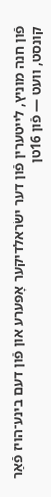פֿון חנה מוניץ, לייטערין פֿון דער ישׂראלדיקער אָפּערע און פֿון דעם בינע־הויז פֿאַר קונסט, וועט — פֿון 16טן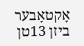אָקטאָבער ביזן 13טן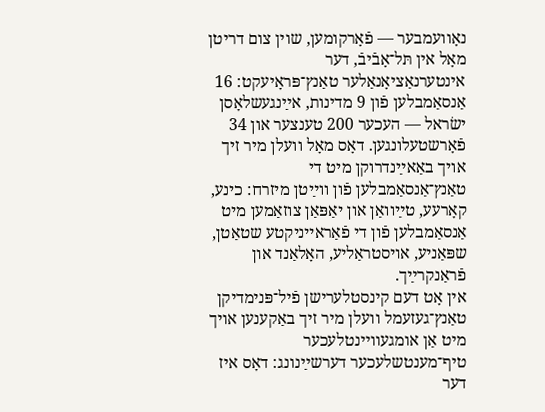נאָוועמבער — פֿאָרקומען, שוין צום דריטן מאָל אין תּל־אָבֿיבֿ, דער אינטערנאַציאָנאַלער טאַנץ־פּראָיעקט: 16 אַנסאַמבלען פֿון 9 מדינות, אײַנגעשלאָסן ישׂראל — העכער 200 טענצער און 34 פֿאָרשטעלונגען. דאָס מאָל וועלן מיר זיך אויך באַאײַנדרוקן מיט די טאַנץ־אַנסאַמבלען פֿון ווײַטן מיזרח: כינע, קאָרעע, טײַוואַן און יאַפּאַן צוזאַמען מיט אַנסאַמבלען פֿון די פֿאַראייניקטע שטאַטן, שפּאַניע, אויסטראַליע, האָלאַנד און פֿראַנקרײַך.
אין אָט דעם קינסטלערישן פֿיל־פּנימדיקן טאַנץ־געזעמל וועלן מיר זיך באַקענען אויך מיט אַן אומגעוויינטלעכער טיף־מענטשלעכער דערשײַנונג: דאָס איז דער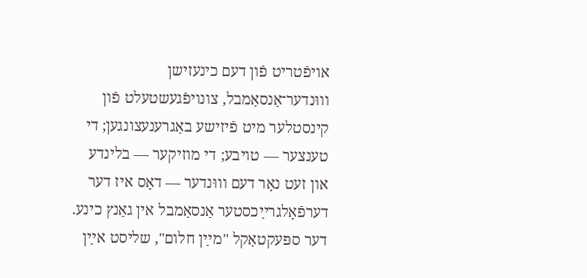אויפֿטריט פֿון דעם כינעזישן וווּנדער־אַנסאַמבל, צונויפֿגעשטעלט פֿון קינסטלער מיט פֿיזישע באַגרענעצונגען; די טענצער — טויבע; די מוזיקער — בלינדע און זעט נאָר דעם וווּנדער — דאָס איז דער דערפֿאָלגרײַכסטער אַנסאַמבל אין גאַנץ כינע. דער ספּעקטאַקל "מײַן חלום", שליסט אײַן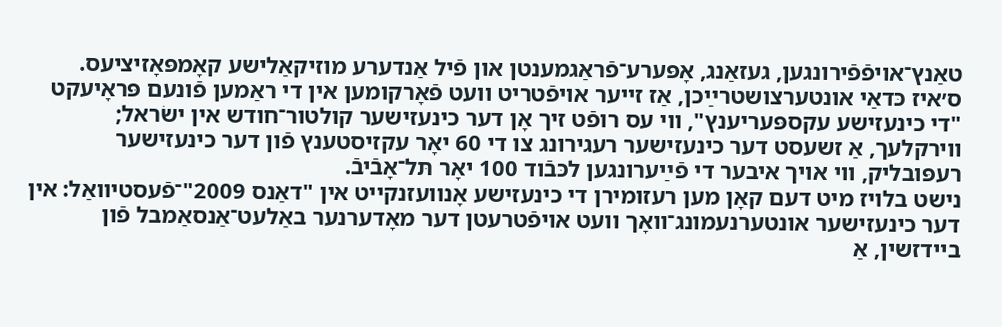טאַנץ־אויפֿפֿירונגען, געזאַנג, אָפּערע־פֿראַגמענטן און פֿיל אַנדערע מוזיקאַלישע קאָמפּאָזיציעס. ס׳איז כּדאַי אונטערצושטרײַכן, אַז זייער אויפֿטריט וועט פֿאָרקומען אין די ראַמען פֿונעם פּראָיעקט "די כינעזישע עקספּעריענץ", ווי עס רופֿט זיך אָן דער כינעזישער קולטור־חודש אין ישׂראל; ווירקלעך, אַ זשעסט דער כינעזישער רעגירונג צו די 60 יאָר עקזיסטענץ פֿון דער כינעזישער רעפּובליק, ווי אויך איבער די פֿײַערונגען לכּבֿוד 100 יאָר תּל־אָבֿיבֿ.
נישט בלויז מיט דעם קאָן מען רעזומירן די כינעזישע אָנוועזנקייט אין "דאַנס 2009"־פֿעסטיוואַל: אין דער כינעזישער אונטערנעמונג־וואָך וועט אויפֿטרעטן דער מאָדערנער באַלעט־אַנסאַמבל פֿון ביידזשין, אַ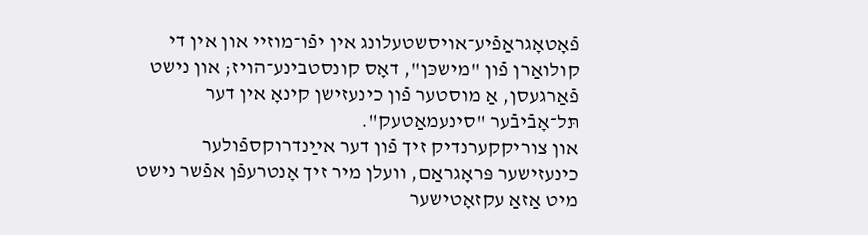פֿאָטאָגראַפֿיע־אויסשטעלונג אין יפֿו־מוזיי און אין די קולואַרן פֿון "מישכּן", דאָס קונסטבינע־הויז; און נישט פֿאַרגעסן, אַ מוסטער פֿון כינעזישן קינאָ אין דער תּל־אָבֿיבֿער "סינעמאַטעק".
און צוריקקערנדיק זיך פֿון דער אײַנדרוקספֿולער כינעזישער פּראָגראַם, וועלן מיר זיך אָנטרעפֿן אפֿשר נישט מיט אַזאַ עקזאָטישער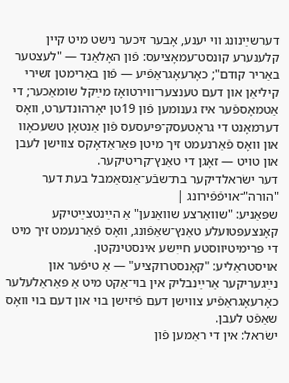דערשײַנונג ווי יענע, אָבער זיכער נישט מיט קיין קלענערע קונסט־עמאָציעס: פֿון האָלאַנד — "לעצטער באַריר קודם"; כאָרעאָגראַפֿיע — פֿון באַרימטן זשירי קיליאַן און דעם טענצער־ווירטואָז מײַקל שומאַכער; די אַטמאָספֿער איז גענומען פֿון 19טן יאָרהונדערט, וואָס דערמאָנט די גראָטעסק־פּיעסעס פֿון אַנטאָן טשעכאָוו און וואָס פֿאַרנעמט זיך מיטן פּאַראַדאָקס צווישן לעבן און טויט — זאָגן די טאַנץ־קריטיקער.
דער ישׂראלדיקער בת־שבֿע־אַנסאַמבל בעת דער "הורה"־אויפֿפֿירונג |
שפּאַניע: "שוואַרצע שוואַנען" אַ הײַנטצײַטיקע קאָנצעפּטועלע טאַנץ־שאַפֿונג, וואָס פֿאַרנעמט זיך מיט די פּרימיטיווסטע חייִשע אינסטינקטן.
אויסטראַליע: "קאָנסטרוקציע" — אַ טיפֿער און נײַגעריקער אַרײַנבליק אין בוי־אַקט מיט אַ פּאַראַלעלער כאָרעאָגראַפֿיע צווישן דעם פֿיזישן בוי און דעם בוי וואָס שאַפֿט לעבן.
ישׂראל: אין די ראַמען פֿון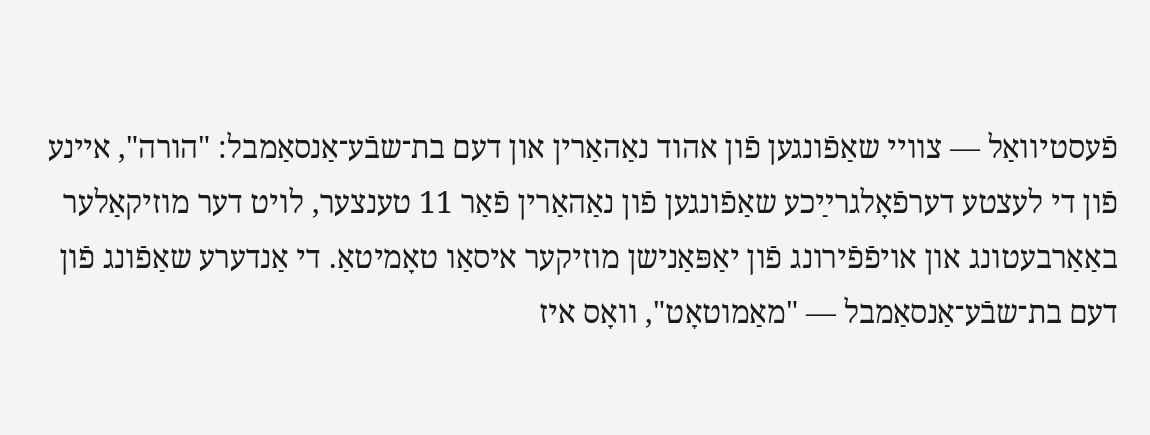פֿעסטיוואַל — צוויי שאַפֿונגען פֿון אהוד נאַהאַרין און דעם בת־שבֿע־אַנסאַמבל: "הורה", איינע פֿון די לעצטע דערפֿאָלגרײַכע שאַפֿונגען פֿון נאַהאַרין פֿאַר 11 טענצער, לויט דער מוזיקאַלער באַאַרבעטונג און אויפֿפֿירונג פֿון יאַפּאַנישן מוזיקער איסאַו טאָמיטאַ. די אַנדערע שאַפֿונג פֿון דעם בת־שבֿע־אַנסאַמבל — "מאַמוטאָט", וואָס איז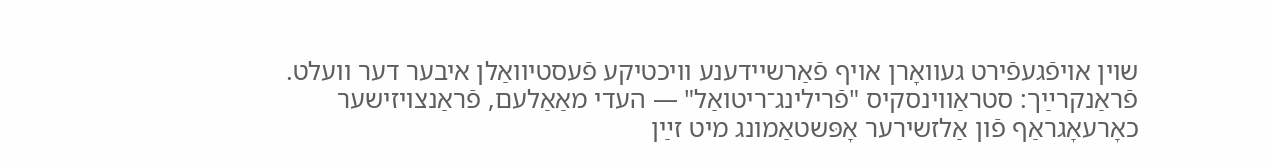שוין אויפֿגעפֿירט געוואָרן אויף פֿאַרשיידענע וויכטיקע פֿעסטיוואַלן איבער דער וועלט.
פֿראַנקרײַך: סטראַווינסקיס "פֿרילינג־ריטואַל" — העדי מאַאַלעם, פֿראַנצויזישער כאָרעאָגראַף פֿון אַלזשירער אָפּשטאַמונג מיט זײַן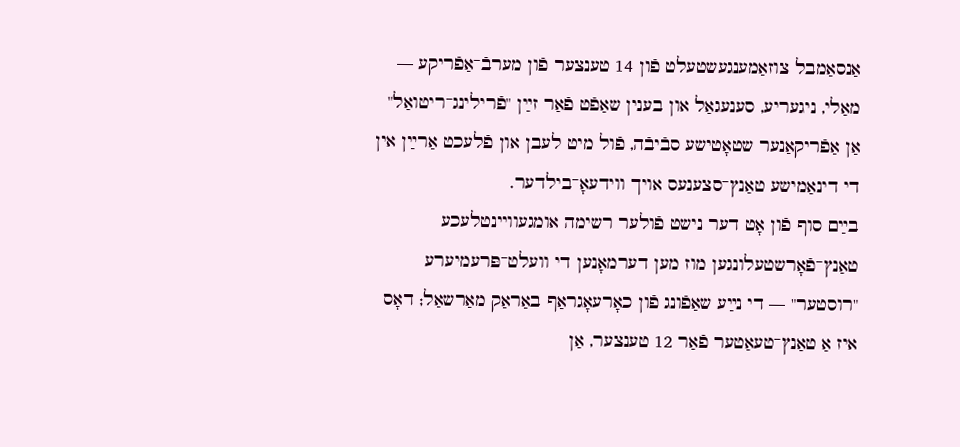אַנסאַמבל צוזאַמענגעשטעלט פֿון 14 טענצער פֿון מערבֿ־אַפֿריקע — מאַלי, ניגעריע, סענעגאַל און בענין שאַפֿט פֿאַר זײַן "פֿרילינג־ריטואַל" אַן אַפֿריקאַנער שטאָטישע סבֿיבֿה, פֿול מיט לעבן און פֿלעכט אַרײַן אין די דינאַמישע טאַנץ־סצענעס אויך ווידעאָ־בילדער.
בײַם סוף פֿון אָט דער נישט פֿולער רשימה אומגעוויינטלעכע טאַנץ־פֿאָרשטעלונגען מוז מען דערמאָנען די וועלט־פּרעמיערע "רוסטער" — די נײַע שאַפֿונג פֿון כאָרעאָגראַף באַראַק מאַרשאַל; דאָס איז אַ טאַנץ־טעאַטער פֿאַר 12 טענצער, אַן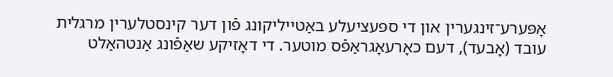אָפּערע־זינגערין און די ספּעציעלע באַטייליקונג פֿון דער קינסטלערין מרגלית עובד (אָבעד), דעם כאָרעאָגראַפֿס מוטער. די דאָזיקע שאַפֿונג אַנטהאַלט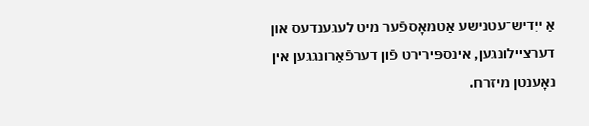אַ ייִדיש־עטנישע אַטמאָספֿער מיט לעגענדעס און דערציילונגען, אינספּירירט פֿון דערפֿאַרונגגען אין נאָענטן מיזרח.